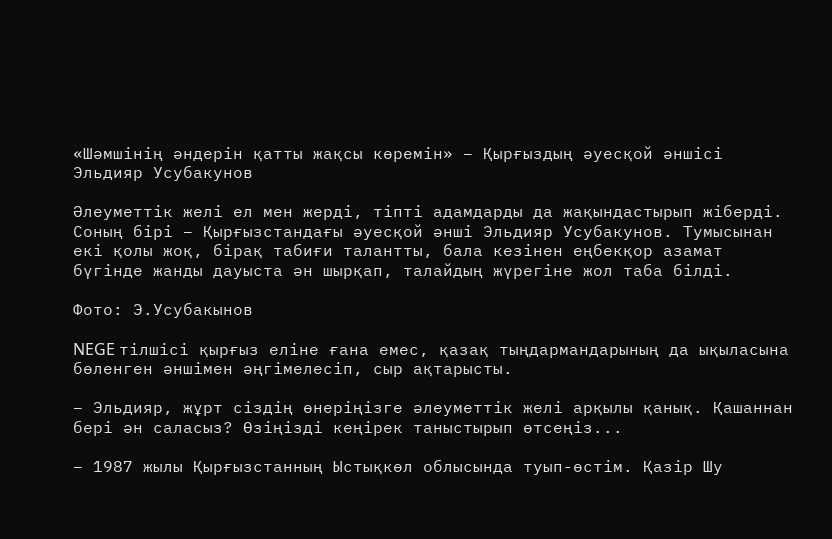«Шәмшінің әндерін қатты жақсы көремін» – Қырғыздың әуесқой әншісі Эльдияр Усубакунов

Әлеуметтік желі ел мен жерді, тіпті адамдарды да жақындастырып жіберді. Соның бірі – Қырғызстандағы әуесқой әнші Эльдияр Усубакунов. Тумысынан екі қолы жоқ, бірақ табиғи талантты, бала кезінен еңбекқор азамат бүгінде жанды дауыста ән шырқап, талайдың жүрегіне жол таба білді.

Фото: Э.Усубакынов

NEGE тілшісі қырғыз еліне ғана емес, қазақ тыңдармандарының да ықыласына бөленген әншімен әңгімелесіп, сыр ақтарысты.

– Эльдияр, жұрт сіздің өнеріңізге әлеуметтік желі арқылы қанық. Қашаннан бері ән саласыз? Өзіңізді кеңірек таныстырып өтсеңіз...

– 1987 жылы Қырғызстанның Ыстықкөл облысында туып-өстім. Қазір Шу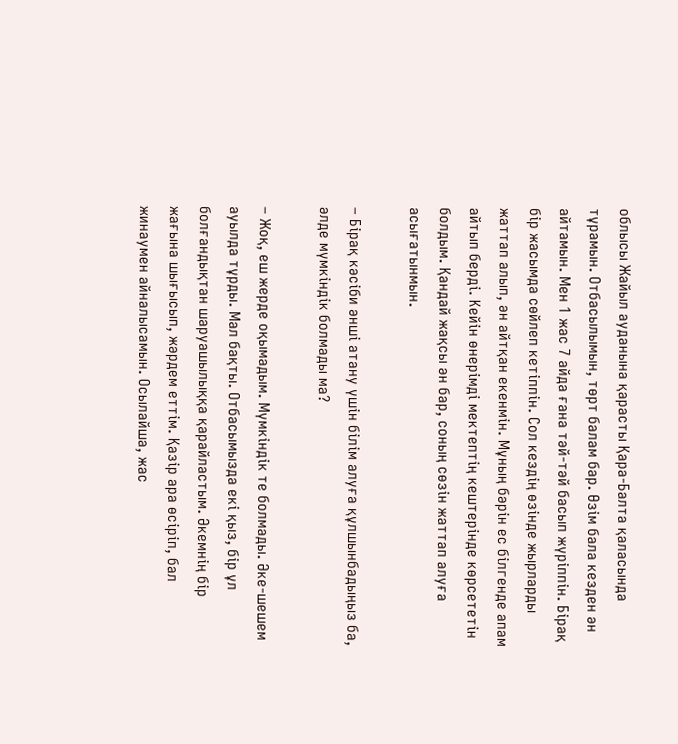облысы Жайыл ауданына қарасты Қара-Балта қаласында тұрамын. Отбасылымын, төрт балам бар. Өзім бала кезден ән айтамын. Мен 1 жас 7 айда ғана тәй-тәй басып жүріппін. Бірақ бір жасымда сөйлеп кетіппін. Сол кездің өзінде жырларды жаттап алып, ән айтқан екенмін. Мұның бәрін ес білгенде апам айтып берді. Кейін өнерімді мектептің кештерінде көрсететін болдым. Қандай жақсы ән бар, соның сөзін жаттап алуға асығатынмын.

– Бірақ кәсіби әнші атану үшін білім алуға құлшынбадыңыз ба, әлде мүмкіндік болмады ма?

– Жоқ, еш жерде оқымадым. Мүмкіндік те болмады. Әке-шешем ауылда тұрды. Мал бақты. Отбасымызда екі қыз, бір ұл болғандықтан шаруашылыққа қарайластым. Әкемнің бір жағына шығысып, жәрдем еттім. Қазір ара өсіріп, бал жинаумен айналысамын. Осылайша, жас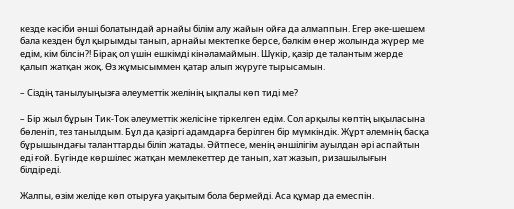кезде кәсіби әнші болатындай арнайы білім алу жайын ойға да алмаппын. Егер әке-шешем бала кезден бұл қырымды танып, арнайы мектепке берсе, бәлкім өнер жолында жүрер ме едім, кім білсін?! Бірақ ол үшін ешкімді кінәламаймын. Шүкір, қазір де талантым жерде қалып жатқан жоқ. Өз жұмысыммен қатар алып жүруге тырысамын.

– Сіздің танылуыңызға әлеуметтік желінің ықпалы көп тиді ме?

– Бір жыл бұрын Тик-Ток әлеуметтік желісіне тіркелген едім. Сол арқылы көптің ықыласына бөленіп, тез танылдым. Бұл да қазіргі адамдарға берілген бір мүмкіндік. Жұрт әлемнің басқа бұрышындағы таланттарды біліп жатады. Әйтпесе, менің әншілігім ауылдан әрі аспайтын еді ғой. Бүгінде көршілес жатқан мемлекеттер де танып, хат жазып, ризашылығын білдіреді.

Жалпы, өзім желіде көп отыруға уақытым бола бермейді. Аса құмар да емеспін.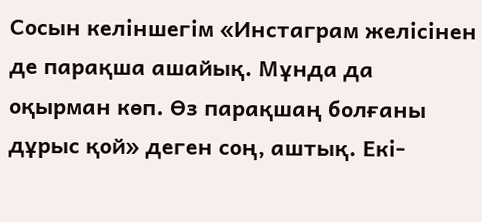Сосын келіншегім «Инстаграм желісінен де парақша ашайық. Мұнда да оқырман көп. Өз парақшаң болғаны дұрыс қой» деген соң, аштық. Екі-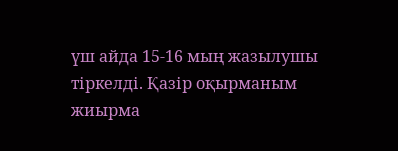үш айда 15-16 мың жазылушы тіркелді. Қазір оқырманым жиырма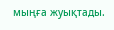мыңға жуықтады.